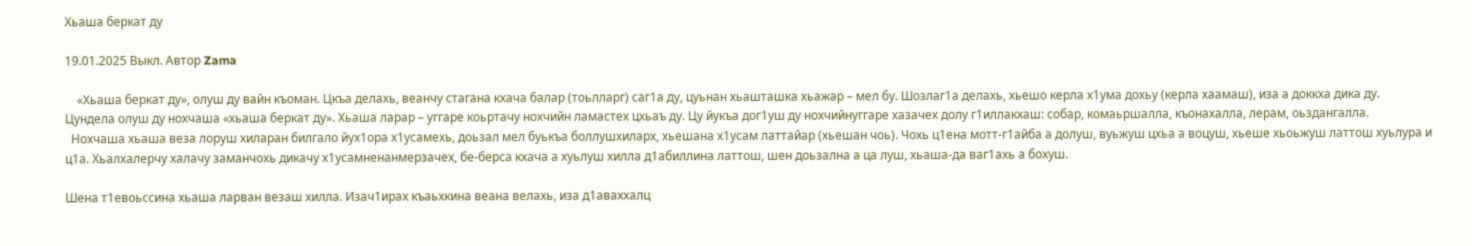Хьаша беркат ду

19.01.2025 Выкл. Автор Zama

    «Хьаша беркат ду», олуш ду вайн къоман. Цкъа делахь, веанчу стагана кхача балар (тоьлларг) саг1а ду, цуьнан хьашташка хьажар – мел бу. Шозлаг1а делахь, хьешо керла х1ума дохьу (керла хаамаш), иза а доккха дика ду. Цундела олуш ду нохчаша «хьаша беркат ду». Хьаша ларар – уггаре коьртачу нохчийн ламастех цхьаъ ду. Цу йукъа дог1уш ду нохчийнуггаре хазачех долу г1иллакхаш: собар, комаьршалла, къонахалла, лерам, оьздангалла.
  Нохчаша хьаша веза лоруш хиларан билгало йух1ора х1усамехь, доьзал мел буькъа боллушхиларх, хьешана х1усам латтайар (хьешан чоь). Чохь ц1ена мотт-г1айба а долуш, вуьжуш цхьа а воцуш, хьеше хьоьжуш латтош хуьлура и ц1а. Хьалхалерчу халачу заманчохь дикачу х1усамненанмерзачех, бе-берса кхача а хуьлуш хилла д1абиллина латтош, шен доьзална а ца луш, хьаша-да ваг1ахь а бохуш.

Шена т1евоьссина хьаша ларван везаш хилла. Изач1ирах къаьхкина веана велахь, иза д1аваххалц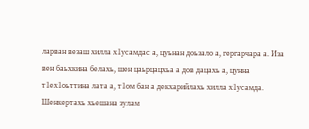ларван везаш хилла х1усамдас а, цуьнан доьзало а, гергарчара а. Иза вен баьхкина белахь, шен цаьрцацхьа а дов дацахь а, цунна т1ех1оьттина лата а, т1ом бан а декхарийлахь хилла х1усамда. Шенкертахь хьешана зулам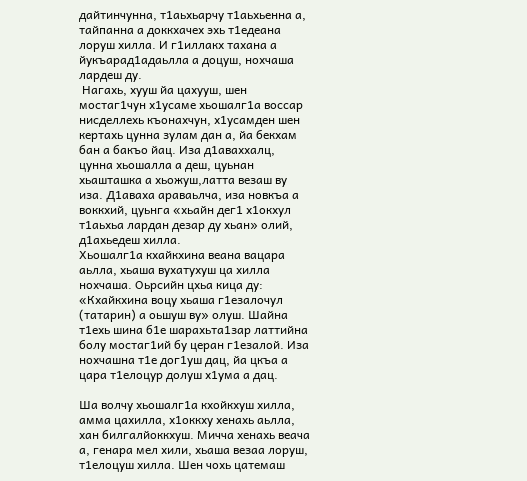дайтинчунна, т1аьхьарчу т1аьхьенна а, тайпанна а доккхачех эхь т1едеана лоруш хилла. И г1иллакх тахана а йукъарад1адаьлла а доцуш, нохчаша лардеш ду.
 Нагахь, хууш йа цахууш, шен мостаг1чун х1усаме хьошалг1а воссар нисделлехь къонахчун, х1усамден шен кертахь цунна зулам дан а, йа бекхам бан а бакъо йац. Иза д1аваххалц, цунна хьошалла а деш, цуьнан хьашташка а хьожуш,латта везаш ву иза. Д1аваха араваьлча, иза новкъа а воккхий, цуьнга «хьайн дег1 х1окхул т1аьхьа лардан дезар ду хьан» олий, д1ахьедеш хилла.
Хьошалг1а кхайкхина веана вацара аьлла, хьаша вухатухуш ца хилла нохчаша. Оьрсийн цхьа кица ду: «Кхайкхина воцу хьаша г1езалочул (татарин) а оьшуш ву» олуш. Шайна т1ехь шина б1е шарахьта1зар латтийна болу мостаг1ий бу церан г1езалой. Иза нохчашна т1е дог1уш дац, йа цкъа а цара т1елоцур долуш х1ума а дац.

Ша волчу хьошалг1а кхойкхуш хилла, амма цахилла, х1оккху хенахь аьлла, хан билгалйоккхуш. Мичча хенахь веача а, генара мел хили, хьаша везаа лоруш, т1елоцуш хилла. Шен чохь цатемаш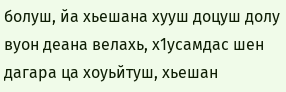болуш, йа хьешана хууш доцуш долу вуон деана велахь, х1усамдас шен дагара ца хоуьйтуш, хьешан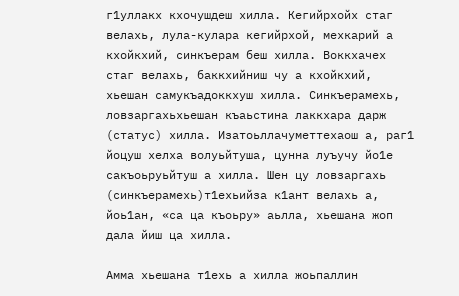г1уллакх кхочушдеш хилла. Кегийрхойх стаг велахь, лула-кулара кегийрхой, мехкарий а кхойкхий, синкъерам беш хилла. Воккхачех стаг велахь, баккхийниш чу а кхойкхий, хьешан самукъадоккхуш хилла. Синкъерамехь, ловзаргахьхьешан къаьстина лаккхара дарж (статус) хилла. Изатоьллачуметтехаош а, раг1 йоцуш хелха волуьйтуша, цунна луъучу йо1е сакъоьруьйтуш а хилла. Шен цу ловзаргахь (синкъерамехь)т1ехьийза к1ант велахь а, йоь1ан, «са ца къоьру» аьлла, хьешана жоп дала йиш ца хилла.

Амма хьешана т1ехь а хилла жоьпаллин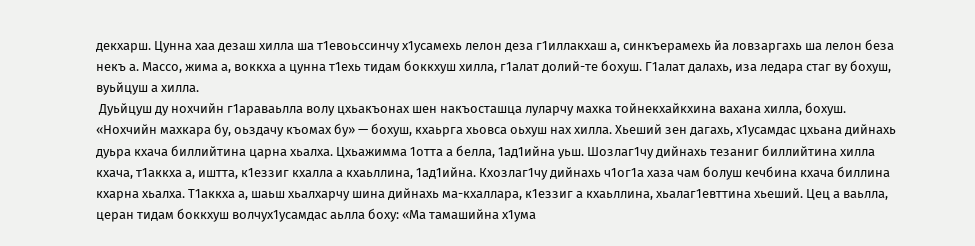декхарш. Цунна хаа дезаш хилла ша т1евоьссинчу х1усамехь лелон деза г1иллакхаш а, синкъерамехь йа ловзаргахь ша лелон беза некъ а. Массо, жима а, воккха а цунна т1ехь тидам боккхуш хилла, г1алат долий-те бохуш. Г1алат далахь, иза ледара стаг ву бохуш, вуьйцуш а хилла.
 Дуьйцуш ду нохчийн г1араваьлла волу цхьакъонах шен накъосташца луларчу махка тойнекхайкхина вахана хилла, бохуш. «Нохчийн махкара бу, оьздачу къомах бу» — бохуш, кхаьрга хьовса оьхуш нах хилла. Хьеший зен дагахь, х1усамдас цхьана дийнахь дуьра кхача биллийтина царна хьалха. Цхьажимма 1отта а белла, 1ад1ийна уьш. Шозлаг1чу дийнахь тезаниг биллийтина хилла кхача, т1аккха а, иштта, к1еззиг кхалла а кхаьллина, 1ад1ийна. Кхозлаг1чу дийнахь ч1ог1а хаза чам болуш кечбина кхача биллина кхарна хьалха. Т1аккха а, шаьш хьалхарчу шина дийнахь ма-кхаллара, к1еззиг а кхаьллина, хьалаг1евттина хьеший. Цец а ваьлла, церан тидам боккхуш волчух1усамдас аьлла боху: «Ма тамашийна х1ума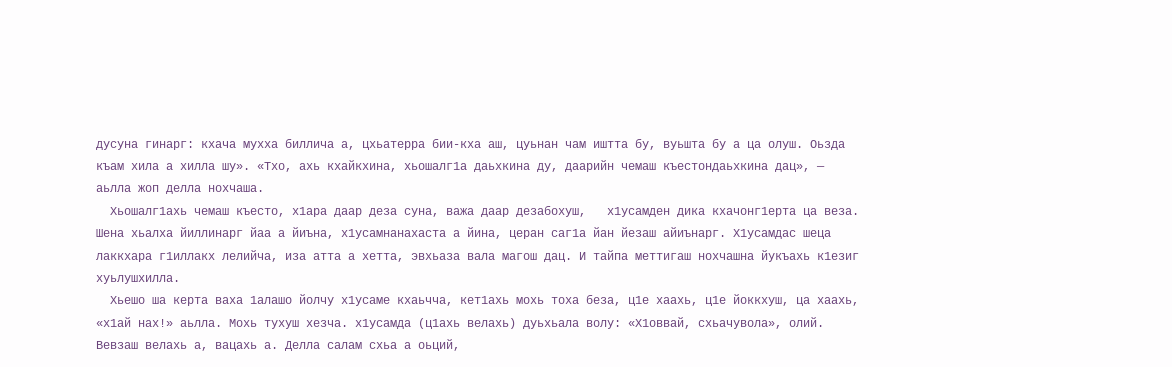дусуна гинарг: кхача мухха биллича а, цхьатерра бии-кха аш, цуьнан чам иштта бу, вуьшта бу а ца олуш. Оьзда къам хила а хилла шу». «Тхо, ахь кхайкхина, хьошалг1а даьхкина ду, даарийн чемаш къестондаьхкина дац», — аьлла жоп делла нохчаша.
  Хьошалг1ахь чемаш къесто, х1ара даар деза суна, важа даар дезабохуш,   х1усамден дика кхачонг1ерта ца веза. Шена хьалха йиллинарг йаа а йиъна, х1усамнанахаста а йина, церан саг1а йан йезаш айиънарг. Х1усамдас шеца лаккхара г1иллакх лелийча, иза атта а хетта, эвхьаза вала магош дац. И тайпа меттигаш нохчашна йукъахь к1езиг хуьлушхилла.
  Хьешо ша керта ваха 1алашо йолчу х1усаме кхаьчча, кет1ахь мохь тоха беза, ц1е хаахь, ц1е йоккхуш, ца хаахь, «х1ай нах!» аьлла. Мохь тухуш хезча. х1усамда (ц1ахь велахь) дуьхьала волу: «Х1оввай, схьачувола», олий. Вевзаш велахь а, вацахь а. Делла салам схьа а оьций,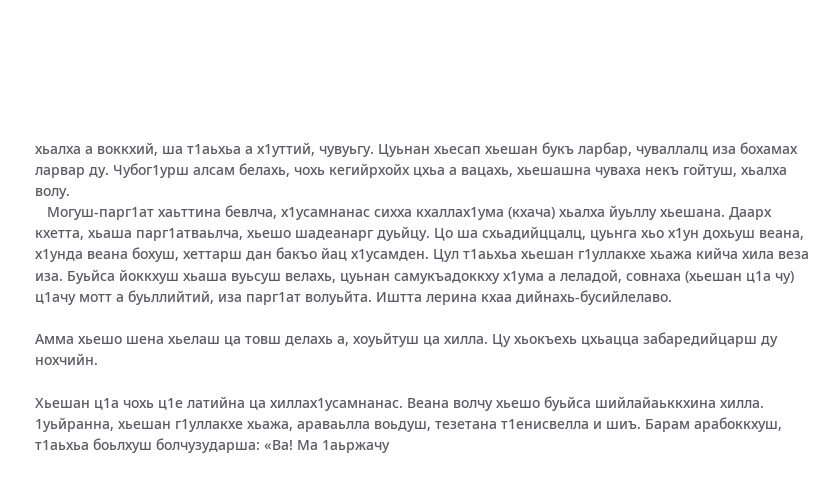хьалха а воккхий, ша т1аьхьа а х1уттий, чувуьгу. Цуьнан хьесап хьешан букъ ларбар, чуваллалц иза бохамах ларвар ду. Чубог1урш алсам белахь, чохь кегийрхойх цхьа а вацахь, хьешашна чуваха некъ гойтуш, хьалха волу.
   Могуш-парг1ат хаьттина бевлча, х1усамнанас сихха кхаллах1ума (кхача) хьалха йуьллу хьешана. Даарх кхетта, хьаша парг1атваьлча, хьешо шадеанарг дуьйцу. Цо ша схьадийццалц, цуьнга хьо х1ун дохьуш веана, х1унда веана бохуш, хеттарш дан бакъо йац х1усамден. Цул т1аьхьа хьешан г1уллакхе хьажа кийча хила веза иза. Буьйса йоккхуш хьаша вуьсуш велахь, цуьнан самукъадоккху х1ума а леладой, совнаха (хьешан ц1а чу) ц1ачу мотт а буьллийтий, иза парг1ат волуьйта. Иштта лерина кхаа дийнахь-бусийлелаво.

Амма хьешо шена хьелаш ца товш делахь а, хоуьйтуш ца хилла. Цу хьокъехь цхьацца забаредийцарш ду нохчийн.

Хьешан ц1а чохь ц1е латийна ца хиллах1усамнанас. Веана волчу хьешо буьйса шийлайаьккхина хилла. 1уьйранна, хьешан г1уллакхе хьажа, араваьлла воьдуш, тезетана т1енисвелла и шиъ. Барам арабоккхуш, т1аьхьа боьлхуш болчузударша: «Ва! Ма 1аьржачу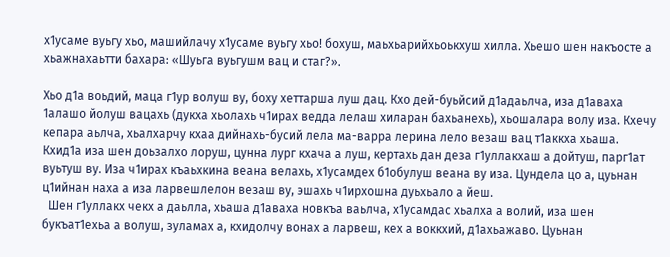х1усаме вуьгу хьо, машийлачу х1усаме вуьгу хьо! бохуш, маьхьарийхьоькхуш хилла. Хьешо шен накъосте а хьажнахаьтти бахара: «Шуьга вуьгушм вац и стаг?».

Хьо д1а воьдий, маца г1ур волуш ву, боху хеттарша луш дац. Кхо дей-буьйсий д1адаьлча, иза д1аваха 1алашо йолуш вацахь (дукха хьолахь ч1ирах ведда лелаш хиларан бахьанехь), хьошалара волу иза. Кхечу кепара аьлча, хьалхарчу кхаа дийнахь-бусий лела ма-варра лерина лело везаш вац т1аккха хьаша. Кхид1а иза шен доьзалхо лоруш, цунна лург кхача а луш, кертахь дан деза г1уллакхаш а дойтуш, парг1ат вуьтуш ву. Иза ч1ирах къаьхкина веана велахь, х1усамдех б1обулуш веана ву иза. Цундела цо а, цуьнан ц1ийнан наха а иза ларвешлелон везаш ву, эшахь ч1ирхошна дуьхьало а йеш.
  Шен г1уллакх чекх а даьлла, хьаша д1аваха новкъа ваьлча, х1усамдас хьалха а волий, иза шен букъат1ехьа а волуш, зуламах а, кхидолчу вонах а ларвеш, кех а воккхий, д1ахьажаво. Цуьнан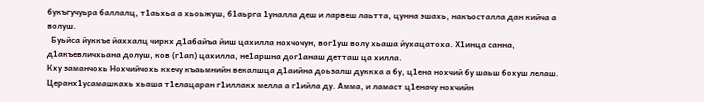букъгучуьра баллалц, т1аьхьа а хьоьжуш, б1аьрга 1уналла деш и ларвеш лаьтта, цунна эшахь, накъосталла дан кийча а волуш.
  Буьйса йуккъе йаххалц чиркх д1абайъа йиш цахилла нохчочун, вог1уш волу хьаша йухацатоха. Х1инца санна, д1акъевличхьана долуш, ков (г1ап) цахилла, не1аршна дог1анаш детташ ца хилла.
Кху заманчохь Нохчийчохь кхечу къаьмнийн векалшца д1аийна доьзалш дуккха а бу, ц1ена нохчий бу шаьш бохуш лелаш. Церанх1усамашкахь хьаша т1елацаран г1иллакх мелла а г1ийла ду. Амма, и ламаст ц1еначу нохчийн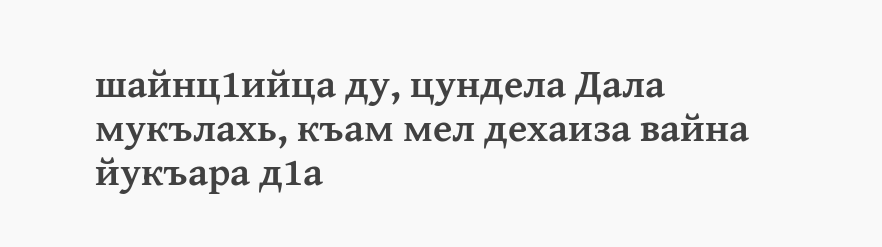шайнц1ийца ду, цундела Дала мукълахь, къам мел дехаиза вайна йукъара д1а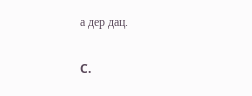а дер дац.

C.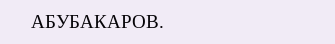АБУБАКАРОВ.